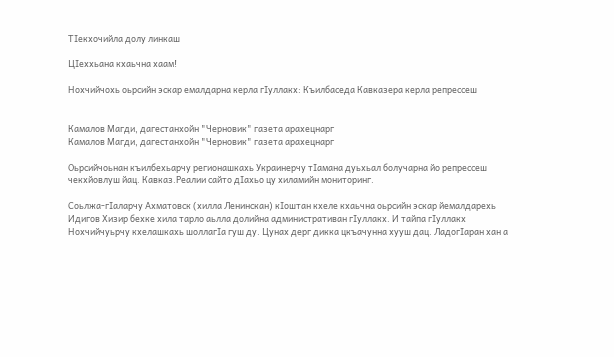ТIекхочийла долу линкаш

ЦIеххьана кхаьчна хаам!

Нохчийчохь оьрсийн эскар емалдарна керла гIуллакх: Къилбаседа Кавказера керла репрессеш


Камалов Магди, дагестанхойн "Черновик" газета арахецнарг
Камалов Магди, дагестанхойн "Черновик" газета арахецнарг

Оьрсийчоьнан къилбехьарчу регионашкахь Украинерчу тIамана дуьхьал болучарна йо репрессеш чекхйовлуш йац. Кавказ.Реалии сайто дIахьо цу хиламийн мониторинг.

Соьлжа-гIаларчу Ахматовск (хилла Ленинскан) кIоштан кхеле кхаьчна оьрсийн эскар йемалдарехь Идигов Хизир бехке хила тарло аьлла долийна административан гIуллакх. И тайпа гIуллакх Нохчийчуьрчу кхелашкахь шоллагIа гуш ду. Цунах дерг дикка цкъачунна хууш дац. ЛадогIаран хан а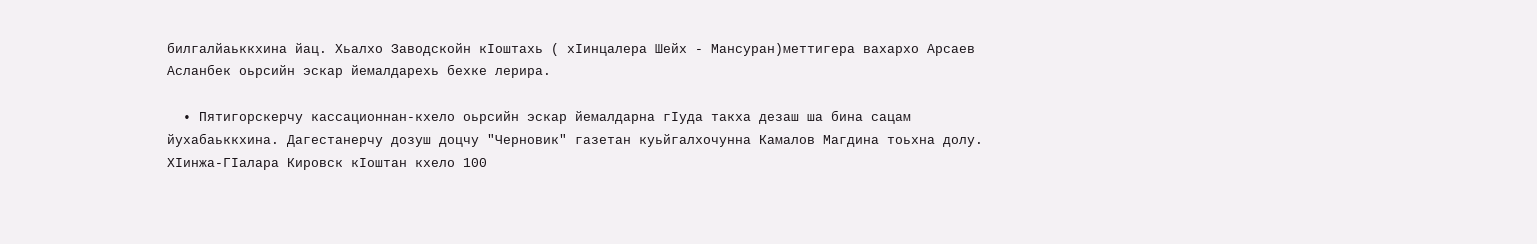билгалйаьккхина йац. Хьалхо Заводскойн кIоштахь ( хIинцалера Шейх - Мансуран)меттигера вахархо Арсаев Асланбек оьрсийн эскар йемалдарехь бехке лерира.

  • Пятигорскерчу кассационнан-кхело оьрсийн эскар йемалдарна гIуда такха дезаш ша бина сацам йухабаьккхина. Дагестанерчу дозуш доцчу "Черновик" газетан куьйгалхочунна Камалов Магдина тоьхна долу. ХIинжа-ГIалара Кировск кIоштан кхело 100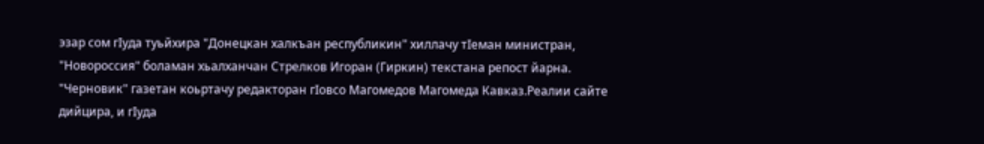эзар сом гIуда туьйхира "Донецкан халкъан республикин" хиллачу тIеман министран, "Новороссия" боламан хьалханчан Стрелков Игоран (Гиркин) текстана репост йарна. "Черновик" газетан коьртачу редакторан гIовсо Магомедов Магомеда Кавказ.Реалии сайте дийцира, и гIуда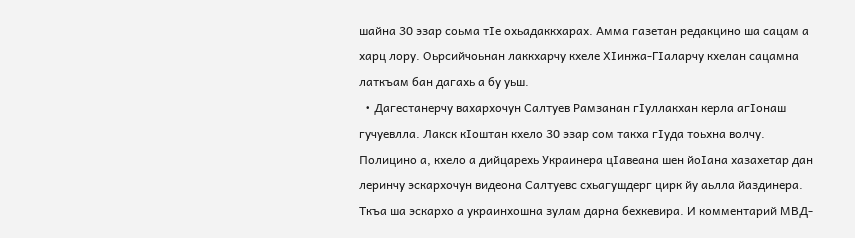шайна 30 эзар соьма тIе охьадаккхарах. Амма газетан редакцино ша сацам а харц лору. Оьрсийчоьнан лаккхарчу кхеле ХIинжа-ГIаларчу кхелан сацамна латкъам бан дагахь а бу уьш.
  • Дагестанерчу вахархочун Салтуев Рамзанан гIуллакхан керла агIонаш гучуевлла. Лакск кIоштан кхело 30 эзар сом такха гIуда тоьхна волчу. Полицино а, кхело а дийцарехь Украинера цIавеана шен йоIана хазахетар дан леринчу эскархочун видеона Салтуевс схьагушдерг цирк йу аьлла йаздинера. Ткъа ша эскархо а украинхошна зулам дарна бехкевира. И комментарий МВД-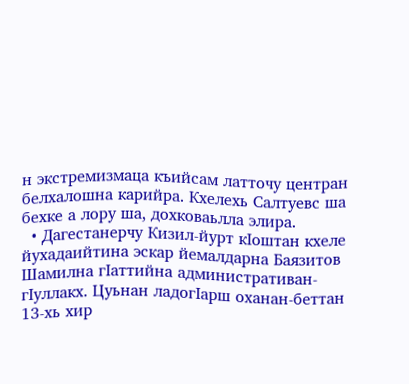н экстремизмаца къийсам латточу центран белхалошна карийра. Кхелехь Салтуевс ша бехке а лору ша, дохковаьлла элира.
  • Дагестанерчу Кизил-йурт кIоштан кхеле йухадаийтина эскар йемалдарна Баязитов Шамилна гIаттийна административан-гIуллакх. Цуьнан ладогIарш оханан-беттан 13-хь хир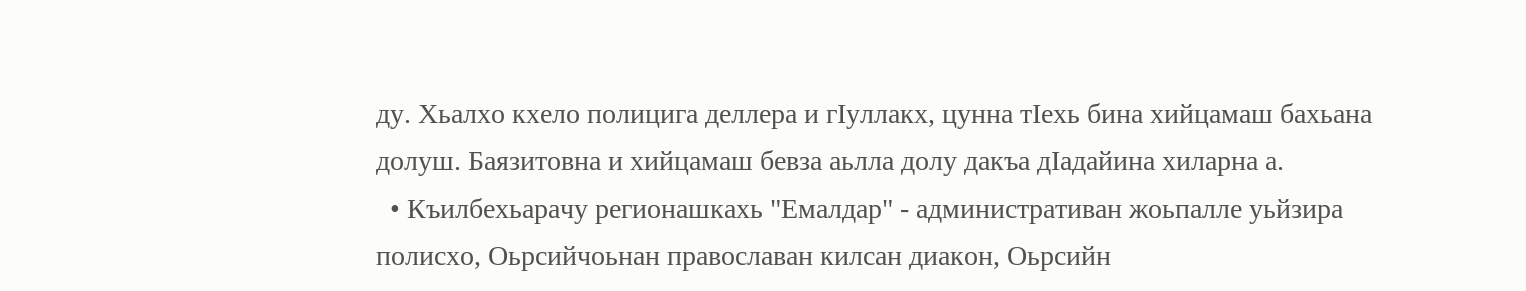ду. Хьалхо кхело полицига деллера и гIуллакх, цунна тIехь бина хийцамаш бахьана долуш. Баязитовна и хийцамаш бевза аьлла долу дакъа дIадайина хиларна а.
  • Къилбехьарачу регионашкахь "Емалдар" - административан жоьпалле уьйзира полисхо, Оьрсийчоьнан православан килсан диакон, Оьрсийн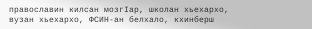православин килсан мозгIар, школан хьехархо, вузан хьехархо, ФСИН-ан белхало, кхинберш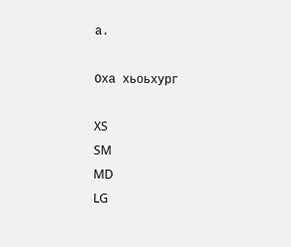а.

Оха хьоьхург

XS
SM
MD
LG